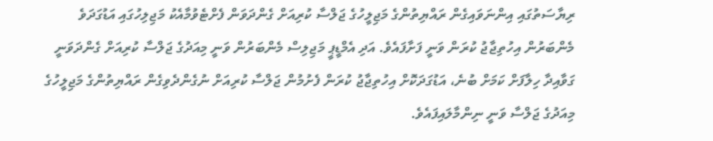ރިޔާސަތުގައި އިންނަވައިގެން ރައްޔިތުންގެ މަޖިލީހުގެ ޖަލްސާ ކުރިއަށް ގެންދަވަން ފެށްޓެވުމާއެކު މަޖިލިހުގައި އަޑުގަދަވެ މެންބަރުން އިހުތިޖާޖު ކުރަން ވަނީ ފަށާފައެވެ. އަދި އެމްޑީޕީ މަޖިލިސް މެންބަރުން ވަނީ މިއަދުގެ ޖަލްސާ ކުރިއަށް ގެންދަވަނީ ގަވާއިދާ ހިލާފަށް ކަމަށް ބުނެ، އަޑުގަދަކޮށް އިހުތިޖާޖު ކުރަން ފެށުމުން ޖަލްސާ ކުރިއަށް ނުގެންދެވިގެން ރައްޔިތުންގެ މަޖިލީހުގެ މިއަދުގެ ޖަލްސާ ވަނީ ނިންމާލައިފައެވެ.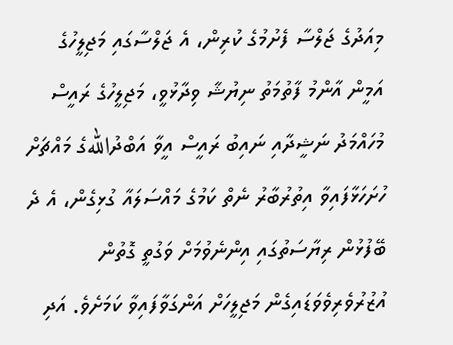މިއަދުގެ ޖަލްސާ ފެށުމުގެ ކުރިން، އެ ޖަލްސާގައި މަޖިލީހުގެ އަމީން އާންމު ފާތުމަތު ނިޔުޝާ ވިދާޅުވީ، މަޖިލީހުގެ ރައީސް މުހައްމަދު ނަޝީދާއި ނައިބު ރައީސް އީވާ އަބްދުاللهގެ މައްޗަށް ހުށަހަޅާފައިވާ އިތުރުބާރު ނެތް ކަމުގެ މައްސަލައާ ގުޅިގެން، އެ ދެ ބޭފުޅުން ރިޔާސަތުގައި އިންނެވުމަށް ވަގުތީ ގޮތުން އުޒުރުވެރިވެވަޑައިގެން މަޖިލީހަށް އަންގަވާފައިވާ ކަމަށެވެ. އަދި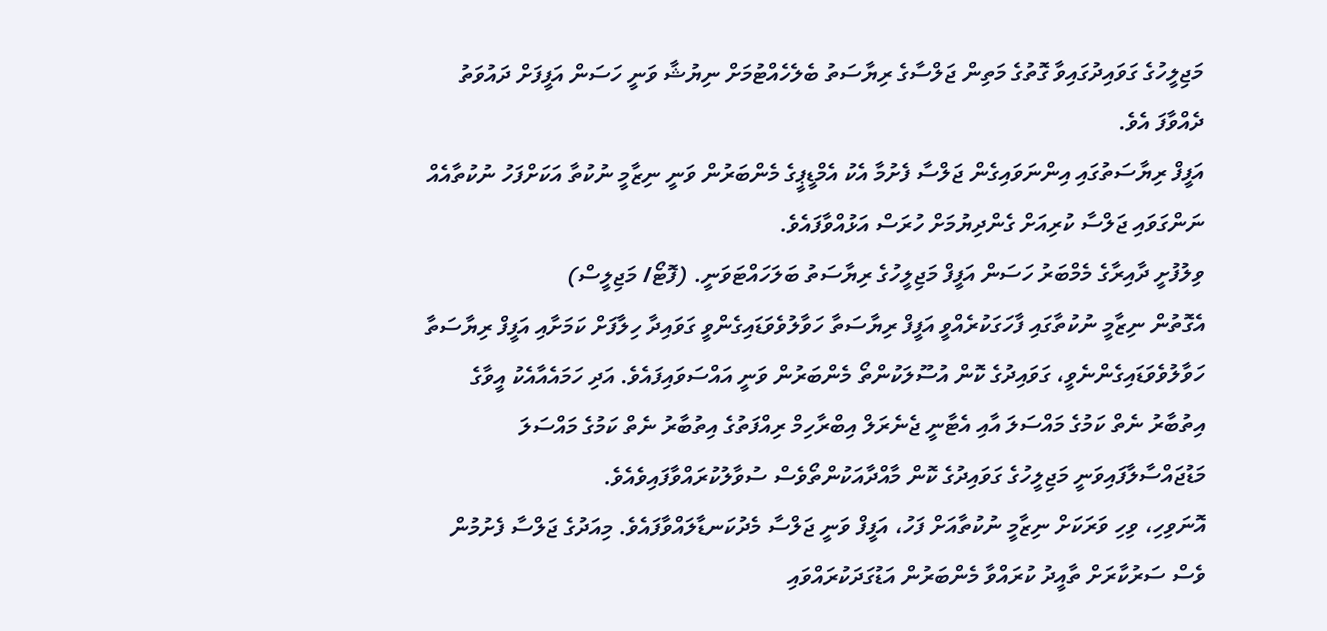މަޖިލީހުގެ ގަވައިދުގައިވާ ގޮތުގެ މަތިން ޖަލްސާގެ ރިޔާސަތު ބެލެހެއްޓުމަށް ނިޔުޝާ ވަނީ ހަސަން އަފީފަށް ދައުވަތު ދެއްވާފަ އެވެ.
އަފީފް ރިޔާސަތުގައި އިންނަވައިގެން ޖަލްސާ ފެށުމާ އެކު އެމްޑީޕީގެ މެންބަރުން ވަނީ ނިޒާމީ ނުކުތާ އަކަށްފަހު ނުކުތާއެއް ނަންގަވައި ޖަލްސާ ކުރިއަށް ގެންދިޔުމަށް ހުރަސް އަޅުއްވާފައެވެ.
ވިލުފުށީ ދާއިރާގެ މެމްބަރު ހަސަން އަފީފް މަޖިލީހުގެ ރިޔާސަތު ބަލަހައްޓަވަނީ. (ފޮޓޯ/ މަޖިލީސް)
އެގޮތުން ނިޒާމީ ނުކުތާގައި ފާހަގަކުރެއްވީ އަފީފް ރިޔާސަތާ ހަވާލުވެވަޑައިގެންވީ ގަވައިދާ ހިލާފަށް ކަމަށާއި އަފީފް ރިޔާސަތާ ހަވާލުވެވަޑައިގެންނެވީ، ގަވައިދުގެ ކޮން އުސޫލަކުންތޯ މެންބަރުން ވަނީ އައްސަވައިފައެވެ. އަދި ހަމައެއާއެކު އީވާގެ އިތުބާރު ނެތް ކަމުގެ މައްސަލަ އާއި އެޓާނީ ޖެނެރަލް އިބްރާހިމް ރިއްފަތުގެ އިތުބާރު ނެތް ކަމުގެ މައްސަލަ މަޑުޖައްސާލާފައިވަނީ މަޖިލީހުގެ ގަވައިދުގެ ކޮން މާއްދާއަކުންތޯވެސް ސުވާލުކުރައްވާފައިވެއެވެ.
އޮނަވިހި، ވިހި ވަރަކަށް ނިޒާމީ ނުކުތާއަށް ފަހު، އަފީފް ވަނީ ޖަލްސާ މެދުކަނޑާލައްވާފައެވެ. މިއަދުގެ ޖަލްސާ ފެށުމުން ވެސް ސަރުކާރަށް ތާއީދު ކުރައްވާ މެންބަރުން އަޑުގަދަކުރައްވައި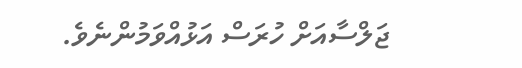ޖަލްސާއަށް ހުރަސް އަޅުއްވަމުންނެވެ.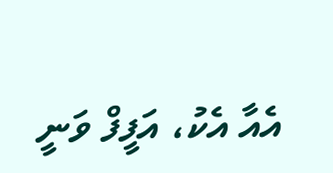އެއާ އެކު، އަފީފް ވަނީ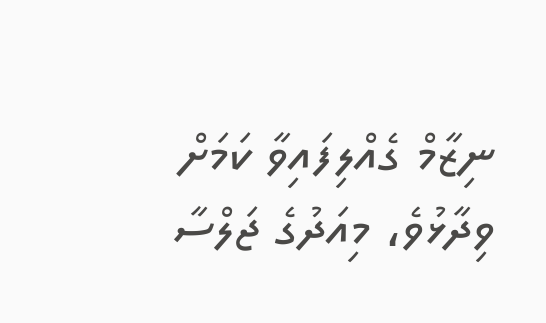ނިޒާމް ގެއްލިފައިވާ ކަމަށް ވިދާޅުވެ، މިއަދުގެ ޖަލްސާ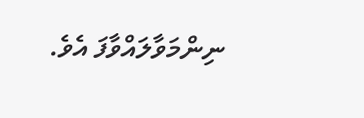ނިންމަވާލައްވާފަ އެވެ.